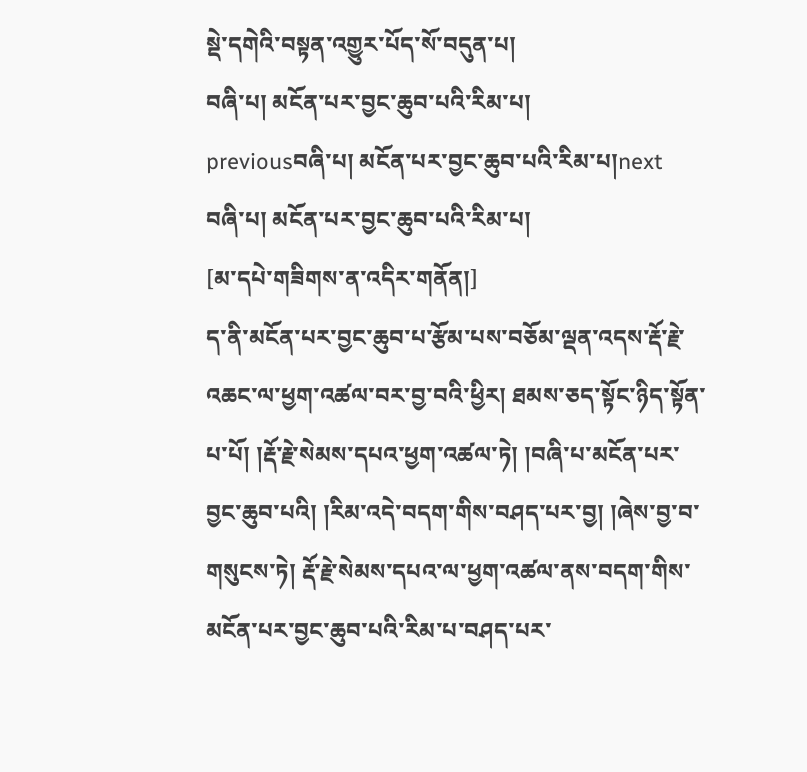སྡེ་དགེའི་བསྟན་འགྱུར་པོད་སོ་བདུན་པ།
བཞི་པ། མངོན་པར་བྱང་ཆུབ་པའི་རིམ་པ།
previousབཞི་པ། མངོན་པར་བྱང་ཆུབ་པའི་རིམ་པ།next
བཞི་པ། མངོན་པར་བྱང་ཆུབ་པའི་རིམ་པ།
[མ་དཔེ་གཟིགས་ན་འདིར་གནོན།]
ད་ནི་མངོན་པར་བྱང་ཆུབ་པ་རྩོམ་པས་བཅོམ་ལྡན་འདས་རྡོ་རྗེ་འཆང་ལ་ཕྱག་འཚལ་བར་བྱ་བའི་ཕྱིར། ཐམས་ཅད་སྟོང་ཉིད་སྟོན་པ་པོ། །རྡོ་རྗེ་སེམས་དཔའ་ཕྱག་འཚལ་ཏེ། །བཞི་པ་མངོན་པར་བྱང་ཆུབ་པའི། །རིམ་འདེ་བདག་གིས་བཤད་པར་བྱ། །ཞེས་བྱ་བ་གསུངས་ཏེ། རྡོ་རྗེ་སེམས་དཔའ་ལ་ཕྱག་འཚལ་ནས་བདག་གིས་མངོན་པར་བྱང་ཆུབ་པའི་རིམ་པ་བཤད་པར་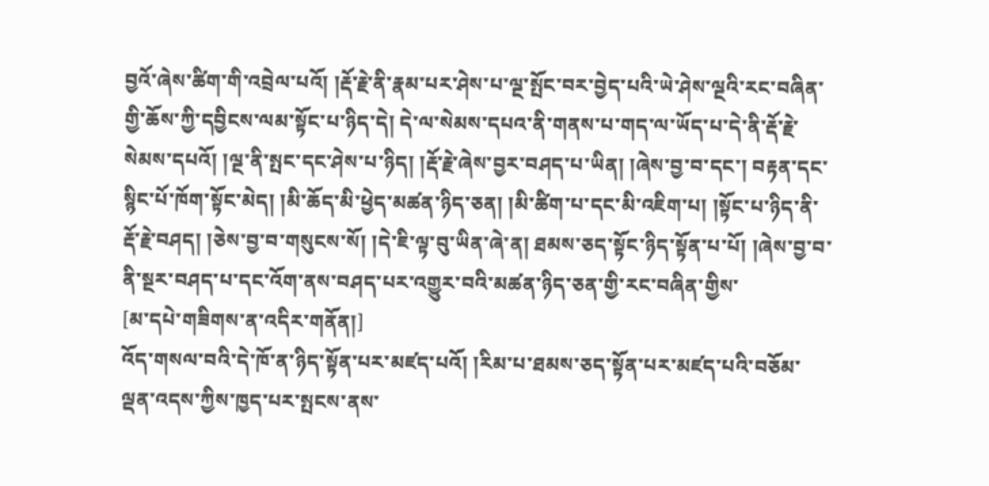བྱའོ་ཞེས་ཚིག་གི་འབྲེལ་པའོ། །རྡོ་རྗེ་ནི་རྣམ་པར་ཤེས་པ་ལྔ་སྤོང་བར་བྱེད་པའི་ཡེ་ཤེས་ལྔའི་རང་བཞིན་གྱི་ཆོས་ཀྱི་དབྱིངས་ལམ་སྟོང་པ་ཉིད་དེ། དེ་ལ་སེམས་དཔའ་ནི་གནས་པ་གད་ལ་ཡོད་པ་དེ་ནི་རྡོ་རྗེ་སེམས་དཔའོ། །ལྔ་ནི་སྤང་དང་ཤེས་པ་ཉིད། །རྡོ་རྗེ་ཞེས་བྱར་བཤད་པ་ཡིན། །ཞེས་བྱ་བ་དང་། བརྟན་དང་སྙིང་པོ་ཁོག་སྟོང་མེད། །མི་ཆོད་མི་ཕྱེད་མཚན་ཉིད་ཅན། །མི་ཚིག་པ་དང་མི་འཇིག་པ། །སྟོང་པ་ཉིད་ནི་རྡོ་རྗེ་བཤད། །ཅེས་བྱ་བ་གསུངས་སོ། །དེ་ཇི་ལྟ་བུ་ཡིན་ཞེ་ན། ཐམས་ཅད་སྟོང་ཉིད་སྟོན་པ་པོ། །ཞེས་བྱ་བ་ནི་སྔར་བཤད་པ་དང་འོག་ནས་བཤད་པར་འགྱུར་བའི་མཚན་ཉིད་ཅན་གྱི་རང་བཞིན་གྱིས་
[མ་དཔེ་གཟིགས་ན་འདིར་གནོན།]
འོད་གསལ་བའི་དེ་ཁོ་ན་ཉིད་སྟོན་པར་མཛད་པའོ། །རིམ་པ་ཐམས་ཅད་སྟོན་པར་མཛད་པའི་བཅོམ་ལྡན་འདས་ཀྱིས་ཁྱད་པར་སྤངས་ནས་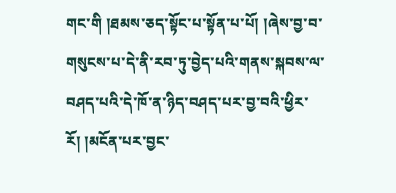གང་གི །ཐམས་ཅད་སྟོང་པ་སྟོན་པ་པོ། །ཞེས་བྱ་བ་གསུངས་པ་དེ་ནི་རབ་ཏུ་བྱེད་པའི་གནས་སྐབས་ལ་བཤད་པའི་དེ་ཁོ་ན་ཉིད་བཤད་པར་བྱ་བའི་ཕྱིར་རོ། །མངོན་པར་བྱང་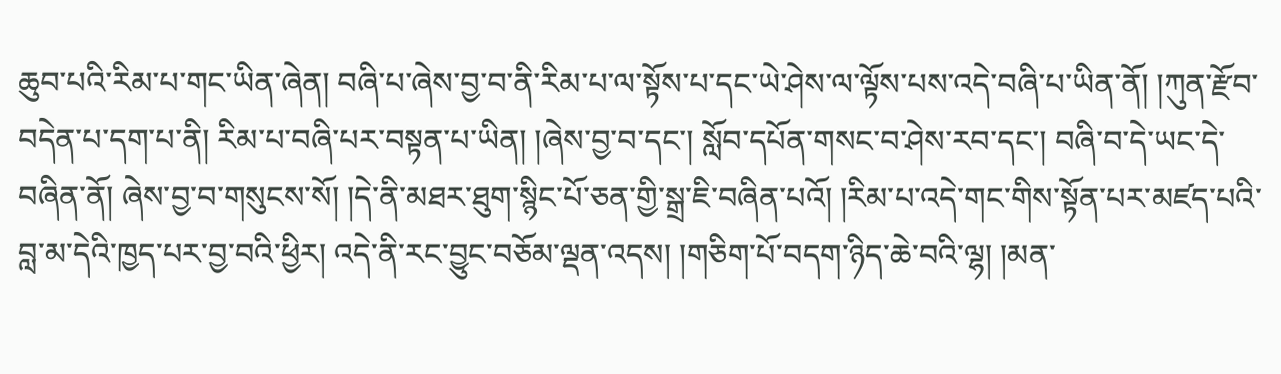ཆུབ་པའི་རིམ་པ་གང་ཡིན་ཞེན། བཞི་པ་ཞེས་བྱ་བ་ནི་རིམ་པ་ལ་སྟོས་པ་དང་ཡེ་ཤེས་ལ་ལྟོས་པས་འདེ་བཞི་པ་ཡིན་ནོ། །ཀུན་རྫོབ་བདེན་པ་དག་པ་ནི། རིམ་པ་བཞི་པར་བསྟན་པ་ཡིན། །ཞེས་བྱ་བ་དང་། སློབ་དཔོན་གསང་བ་ཤེས་རབ་དང་། བཞི་བ་དེ་ཡང་དེ་བཞིན་ནོ། ཞེས་བྱ་བ་གསུངས་སོ། །དེ་ནི་མཐར་ཐུག་སྙིང་པོ་ཅན་གྱི་སྒྲ་ཇི་བཞིན་པའོ། །རིམ་པ་འདེ་གང་གིས་སྟོན་པར་མཛད་པའི་བླ་མ་དེའི་ཁྱད་པར་བྱ་བའི་ཕྱིར། འདེ་ནི་རང་བྱུང་བཅོམ་ལྡན་འདས། །གཅིག་པོ་བདག་ཉིད་ཆེ་བའི་ལྷ། །མན་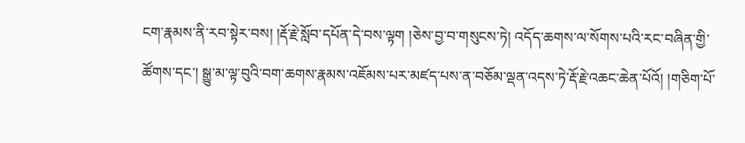ངག་རྣམས་ནི་རབ་སྟེར་བས། །རྡོ་རྗེ་སློབ་དཔོན་དེ་བས་ལྟག །ཅེས་བྱ་བ་གསུངས་ཏེ། འདོད་ཆགས་ལ་སོགས་པའི་རང་བཞིན་གྱི་ཚོགས་དང་། སྒྱུ་མ་ལྟ་བུའི་བག་ཆགས་རྣམས་འཇོམས་པར་མཛད་པས་ན་བཅོམ་ལྡན་འདས་ཏེ་རྡོ་རྗེ་འཆང་ཆེན་པོའོ། །གཅིག་པོ་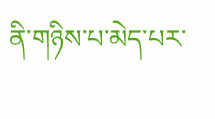ནི་གཉིས་པ་མེད་པར་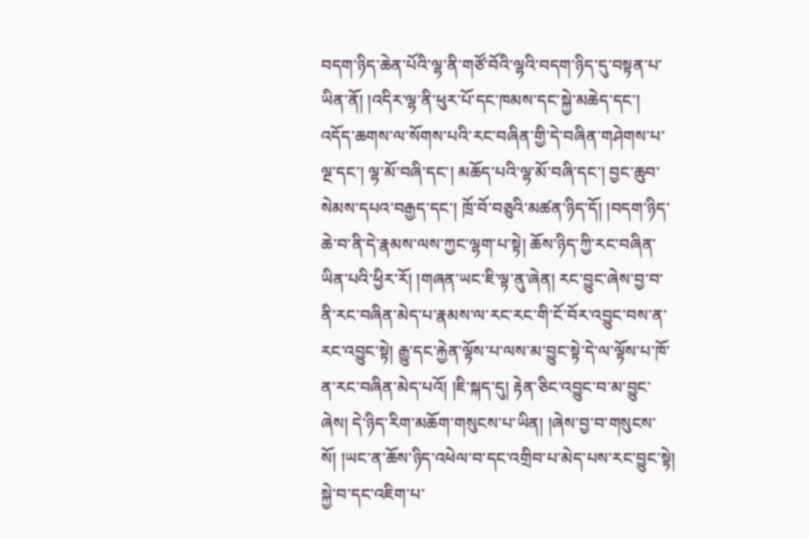བདག་ཉིད་ཆེན་པོའི་ལྷ་ནི་གཙོ་བོའི་ལྷའི་བདག་ཉིད་དུ་བསྟན་པ་ཡིན་ནོ། །འདིར་ལྷ་ནི་ཕུར་པོ་དང་ཁམས་དང་སྐྱེ་མཆེད་དང་། འདོད་ཆགས་ལ་སོགས་པའི་རང་བཞིན་གྱི་དེ་བཞིན་གཤེགས་པ་ལྔ་དང་། ལྷ་མོ་བཞི་དང་། མཆོད་པའི་ལྷ་མོ་བཞི་དང་། བྱང་ཆུབ་སེམས་དཔའ་བརྒྱད་དང་། ཁྲོ་བོ་བཅུའི་མཚན་ཉིད་དོ། །བདག་ཉིད་ཆེ་བ་ནི་དེ་རྣམས་ལས་ཀྱང་ལྷག་པ་སྟེ། ཆོས་ཉིད་ཀྱི་རང་བཞིན་ཡིན་པའི་ཕྱིར་རོ། །གཞན་ཡང་ཇི་ལྟ་ནུ་ཞེན། རང་བྱུང་ཞེས་བྱ་བ་ནི་རང་བཞིན་མེད་པ་རྣམས་ལ་རང་རང་གི་ངོ་བོར་འབྱུང་བས་ན་རང་འབྱུང་སྟེ། རྒྱུ་དང་རྐྱེན་ལྟོས་པ་ལས་མ་བྱུང་སྟེ་དེ་ལ་ལྟོས་པ་ཁོ་ན་རང་བཞིན་མེད་པའོ། །ཇི་སྐད་དུ། རྟེན་ཅིང་འབྱུང་བ་མ་བྱུང་ཞེས། དེ་ཉིད་རིག་མཆོག་གསུངས་པ་ཡིན། །ཞེས་བྱ་བ་གསུངས་སོ། །ཡང་ན་ཆོས་ཉིད་འཕེལ་བ་དང་འགྲིབ་པ་མེད་པས་རང་བྱུང་སྟེ། སྐྱེ་བ་དང་འཇིག་པ་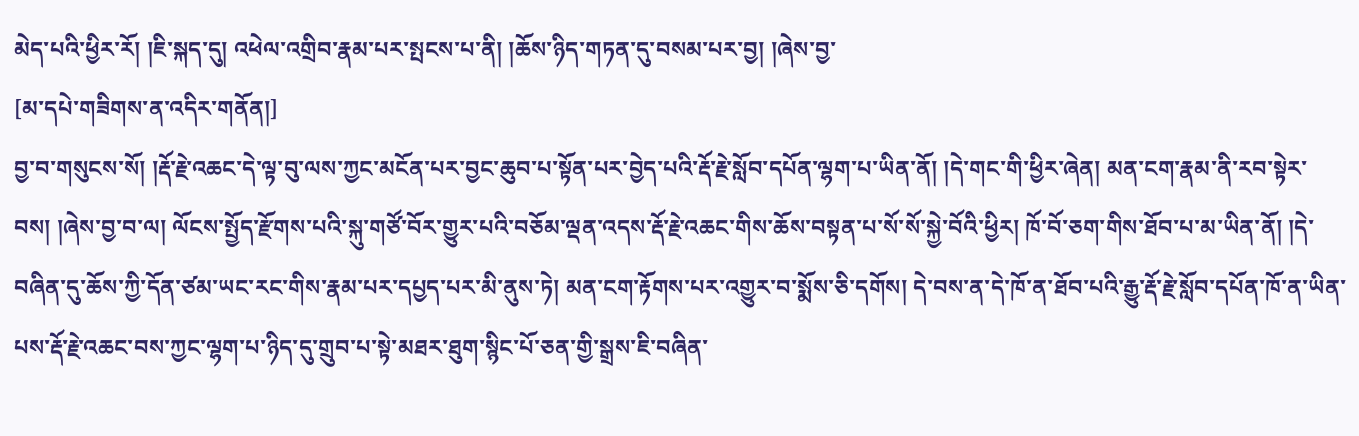མེད་པའི་ཕྱིར་རོ། །ཇི་སྐད་དུ། འཕེལ་འགྲིབ་རྣམ་པར་སྤངས་པ་ནི། །ཆོས་ཉིད་གཏན་དུ་བསམ་པར་བྱ། །ཞེས་བྱ་
[མ་དཔེ་གཟིགས་ན་འདིར་གནོན།]
བྱ་བ་གསུངས་སོ། །རྡོ་རྗེ་འཆང་དེ་ལྟ་བུ་ལས་ཀྱང་མངོན་པར་བྱང་ཆུབ་པ་སྟོན་པར་བྱེད་པའི་རྡོ་རྗེ་སློབ་དཔོན་ལྷག་པ་ཡིན་ནོ། །དེ་གང་གི་ཕྱིར་ཞེན། མན་ངག་རྣམ་ནི་རབ་སྟེར་བས། །ཞེས་བྱ་བ་ལ། ལོངས་སྤྱོད་རྫོགས་པའི་སྐུ་གཙོ་བོར་གྱུར་པའི་བཅོམ་ལྡན་འདས་རྡོ་རྗེ་འཆང་གིས་ཆོས་བསྟན་པ་སོ་སོ་སྐྱེ་བོའི་ཕྱིར། ཁོ་བོ་ཅག་གིས་ཐོབ་པ་མ་ཡིན་ནོ། །དེ་བཞིན་དུ་ཆོས་ཀྱི་དོན་ཙམ་ཡང་རང་གིས་རྣམ་པར་དཔྱད་པར་མི་ནུས་ཏེ། མན་ངག་རྟོགས་པར་འགྱུར་བ་སྨོས་ཅི་དགོས། དེ་བས་ན་དེ་ཁོ་ན་ཐོབ་པའི་རྒྱུ་རྡོ་རྗེ་སློབ་དཔོན་ཁོ་ན་ཡིན་པས་རྡོ་རྗེ་འཆང་བས་ཀྱང་ལྷག་པ་ཉིད་དུ་གྲུབ་པ་སྟེ་མཐར་ཐུག་སྙིང་པོ་ཅན་གྱི་སྒྲས་ཇི་བཞིན་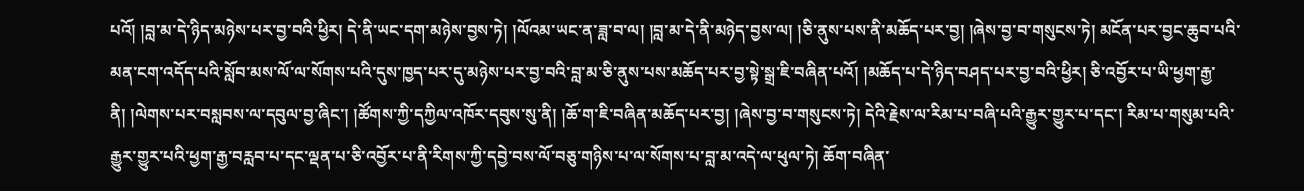པའོ། །བླ་མ་དེ་ཉིད་མཉེས་པར་བྱ་བའི་ཕྱིར། དེ་ནི་ཡང་དག་མཉེས་བྱས་ཏེ། །ལོའམ་ཡང་ན་ཟླ་བ་ལ། །བླ་མ་དེ་ནི་མཉེད་བྱས་ལ། །ཅི་ནུས་པས་ནི་མཆོད་པར་བྱ། །ཞེས་བྱ་བ་གསུངས་ཏེ། མངོན་པར་བྱང་ཆུབ་པའི་མན་ངག་འདོད་པའི་སློབ་མས་ལོ་ལ་སོགས་པའི་དུས་ཁྱད་པར་དུ་མཉེས་པར་བྱ་བའི་བླ་མ་ཅི་ནུས་པས་མཆོད་པར་བྱ་སྟེ་སྒྲ་ཇི་བཞིན་པའོ། །མཆོད་པ་དེ་ཉིད་བཤད་པར་བྱ་བའི་ཕྱིར། ཅི་འབྱོར་པ་ཡི་ཕྱག་རྒྱ་ནི། །ལེགས་པར་བསླབས་ལ་དབུལ་བྱ་ཞིང་། །ཚོགས་ཀྱི་དཀྱིལ་འཁོར་དབུས་སུ་ནི། །ཆོ་ག་ཇི་བཞིན་མཆོད་པར་བྱ། །ཞེས་བྱ་བ་གསུངས་ཏེ། དེའི་རྗེས་ལ་རིམ་པ་བཞི་པའི་རྒྱུར་གྱུར་པ་དང་། རིམ་པ་གསུམ་པའི་རྒྱུར་གྱུར་པའི་ཕྱག་རྒྱ་བརླབ་པ་དང་ལྡན་པ་ཅི་འབྱོར་པ་ནི་རིགས་ཀྱི་དབྱེ་བས་ལོ་བཅུ་གཉིས་པ་ལ་སོགས་པ་བླ་མ་འདེ་ལ་ཕུལ་ཏེ། ཆོག་བཞིན་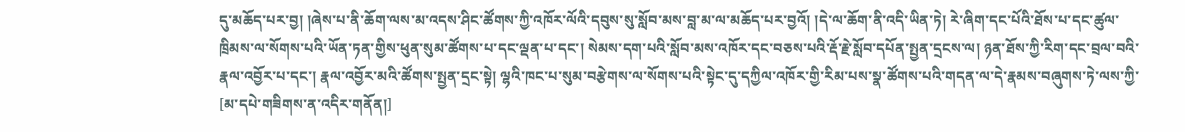དུ་མཆོད་པར་བྱ། །ཞེས་པ་ནི་ཆོག་ལས་མ་འདས་ཤིང་ཚོགས་ཀྱི་འཁོར་ལོའི་དབུས་སུ་སློབ་མས་བླ་མ་ལ་མཆོད་པར་བྱའོ། །དེ་ལ་ཆོག་ནི་འདི་ཡིན་ཏེ། རེ་ཞིག་དང་པོའི་ཐོས་པ་དང་ཚུལ་ཁྲིམས་ལ་སོགས་པའི་ཡོན་ཏན་གྱིས་ཕུན་སུམ་ཚོགས་པ་དང་ལྡན་པ་དང་། སེམས་དག་པའི་སློབ་མས་འཁོར་དང་བཅས་པའི་རྡོ་རྗེ་སློབ་དཔོན་སྤྱན་དྲངས་ལ། ཉན་ཐོས་ཀྱི་རིག་དང་བྲལ་བའི་རྣལ་འབྱོར་པ་དང་། རྣལ་འབྱོར་མའི་ཚོགས་སྤྱན་དྲང་སྟེ། ལྷའི་ཁང་པ་སུམ་བརྩེགས་ལ་སོགས་པའི་སྟེང་དུ་དཀྱིལ་འཁོར་གྱི་རིམ་པས་སྣ་ཚོགས་པའི་གདན་ལ་དེ་རྣམས་བཞུགས་ཏེ་ལས་ཀྱི་
[མ་དཔེ་གཟིགས་ན་འདིར་གནོན།]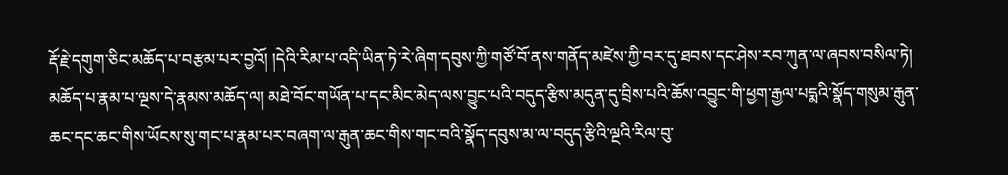རྡོ་རྗེ་དགུག་ཅིང་མཆོད་པ་བརྩམ་པར་བྱའོ། །དེའི་རིམ་པ་འདི་ཡིན་ཏེ་རེ་ཞིག་དབུས་ཀྱི་གཙོ་བོ་ནས་གནོད་མཛེས་ཀྱི་བར་དུ་ཐབས་དང་ཤེས་རབ་ཀུན་ལ་ཞབས་བསིལ་ཏེ། མཆོད་པ་རྣམ་པ་ལྔས་དེ་རྣམས་མཆོད་ལ། མཐེ་བོང་གཡོན་པ་དང་མིང་མེད་ལས་བྱུང་པའི་བདུད་རྩིས་མདུན་དུ་བྲིས་པའི་ཆོས་འབྱུང་གི་ཕྱག་རྒྱལ་པདྨའི་སྣོད་གསུམ་རྒུན་ཆང་དང་ཆང་གིས་ཡོངས་སུ་གང་པ་རྣམ་པར་བཞག་ལ་རྒུན་ཆང་གིས་གང་བའི་སྣོད་དབུས་མ་ལ་བདུད་རྩིའི་ལྔའི་རིལ་བུ་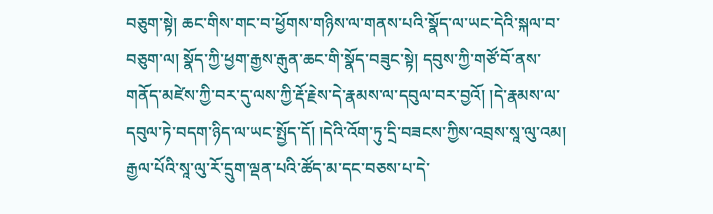བཅུག་སྟེ། ཆང་གིས་གང་བ་ཕྱོགས་གཉིས་ལ་གནས་པའི་སྣོད་ལ་ཡང་དེའི་སྐལ་བ་བཅུག་ལ། སྣོད་ཀྱི་ཕྱག་རྒྱས་རྒུན་ཆང་གི་སྣོད་བཟུང་སྟེ། དབུས་ཀྱི་གཙོ་བོ་ནས་གནོད་མཛེས་ཀྱི་བར་དུ་ལས་ཀྱི་རྡོ་རྗེས་དེ་རྣམས་ལ་དབུལ་བར་བྱའོ། །དེ་རྣམས་ལ་དབུལ་ཏེ་བདག་ཉིད་ལ་ཡང་སྤྱོད་དོ། །དེའི་འོག་ཏུ་དྲི་བཟངས་ཀྱིས་འབྲས་སཱ་ལུ་འམ། རྒྱལ་པོའི་སཱ་ལུ་རོ་དྲུག་ལྡན་པའི་ཚོད་མ་དང་བཅས་པ་དེ་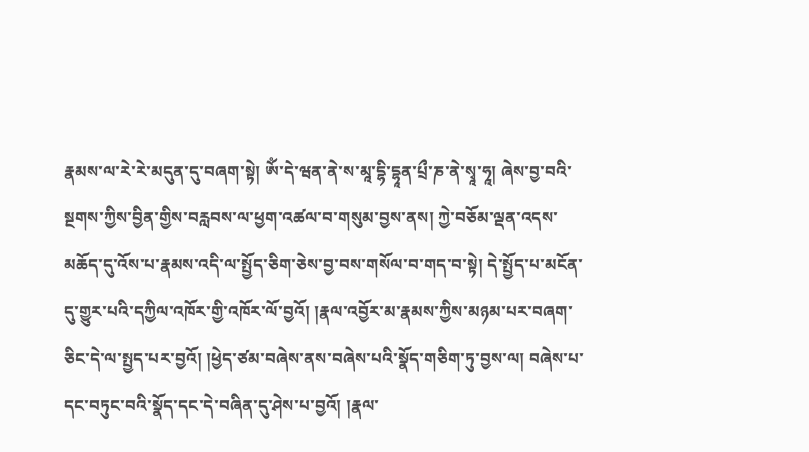རྣམས་ལ་རེ་རེ་མདུན་དུ་བཞག་སྟེ། ཨོཾ་དེ་ཝན་ནེ་ས་མཱ་དྷི་དྷཱན་པྲྀ་ཎ་ནེ་སྭཱ་ཧཱ། ཞེས་བྱ་བའི་སྔགས་ཀྱིས་བྱིན་གྱིས་བརླབས་ལ་ཕྱག་འཚལ་བ་གསུམ་བྱས་ནས། ཀྱེ་བཅོམ་ལྡན་འདས་མཆོད་དུ་འོས་པ་རྣམས་འདི་ལ་སྤྱོད་ཅིག་ཅེས་བྱ་བས་གསོལ་བ་གད་བ་སྟེ། དེ་སྤྱོད་པ་མངོན་དུ་གྱུར་པའི་དཀྱིལ་འཁོར་གྱི་འཁོར་ལོ་བྱའོ། །རྣལ་འབྱོར་མ་རྣམས་ཀྱིས་མཉམ་པར་བཞག་ཅིང་དེ་ལ་སྤྱད་པར་བྱའོ། །ཕྱེད་ཙམ་བཞེས་ནས་བཞེས་པའི་སྣོད་གཅིག་ཏུ་བྱས་ལ། བཞེས་པ་དང་བཏུང་བའི་སྣོད་དང་དེ་བཞིན་དུ་ཤེས་པ་བྱའོ། །རྣལ་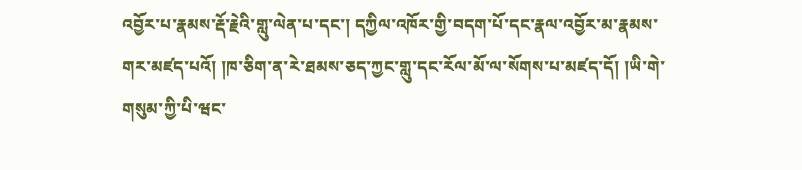འབྱོར་པ་རྣམས་རྡོ་རྗེའི་གླུ་ལེན་པ་དང་། དཀྱིལ་འཁོར་གྱི་བདག་པོ་དང་རྣལ་འབྱོར་མ་རྣམས་གར་མཛད་པའོ། །ཁ་ཅིག་ན་རེ་ཐམས་ཅད་ཀྱང་གླུ་དང་རོལ་མོ་ལ་སོགས་པ་མཛད་དོ། །ཡི་གེ་གསུམ་ཀྱི་པི་ཝང་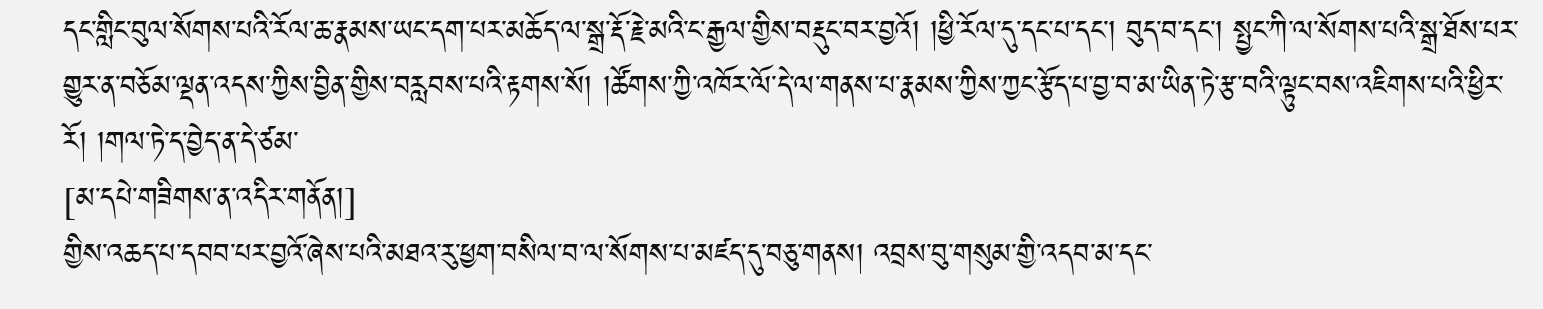དང་གླིང་བུལ་སོགས་པའི་རོལ་ཆ་རྣམས་ཡང་དག་པར་མཆོད་ལ་སྒྲ་རྡོ་རྗེ་མའི་ང་རྒྱལ་གྱིས་བརྡུང་བར་བྱའོ། །ཕྱི་རོལ་དུ་དང་པ་དང་། བུད་བ་དང་། སྤྱང་ཀི་ལ་སོགས་པའི་སྒྲ་ཐོས་པར་གྱུར་ན་བཅོམ་ལྡན་འདས་ཀྱིས་བྱིན་གྱིས་བརླབས་པའི་རྟགས་སོ། །ཚོགས་ཀྱི་འཁོར་ལོ་དེ་ལ་གནས་པ་རྣམས་ཀྱིས་ཀྱང་རྩོད་པ་བྱ་བ་མ་ཡིན་ཏེ་རྩ་བའི་ལྟུང་བས་འཇིགས་པའི་ཕྱིར་རོ། །གལ་ཏེ་ད་བྱེད་ན་དེ་ཙམ་
[མ་དཔེ་གཟིགས་ན་འདིར་གནོན།]
གྱིས་འཆད་པ་དབབ་པར་བྱའོ་ཞེས་པའི་མཐའ་རུ་ཕྱག་བསིལ་བ་ལ་སོགས་པ་མཛད་དུ་བཅུ་གནས། འབྲས་བུ་གསུམ་གྱི་འདབ་མ་དང་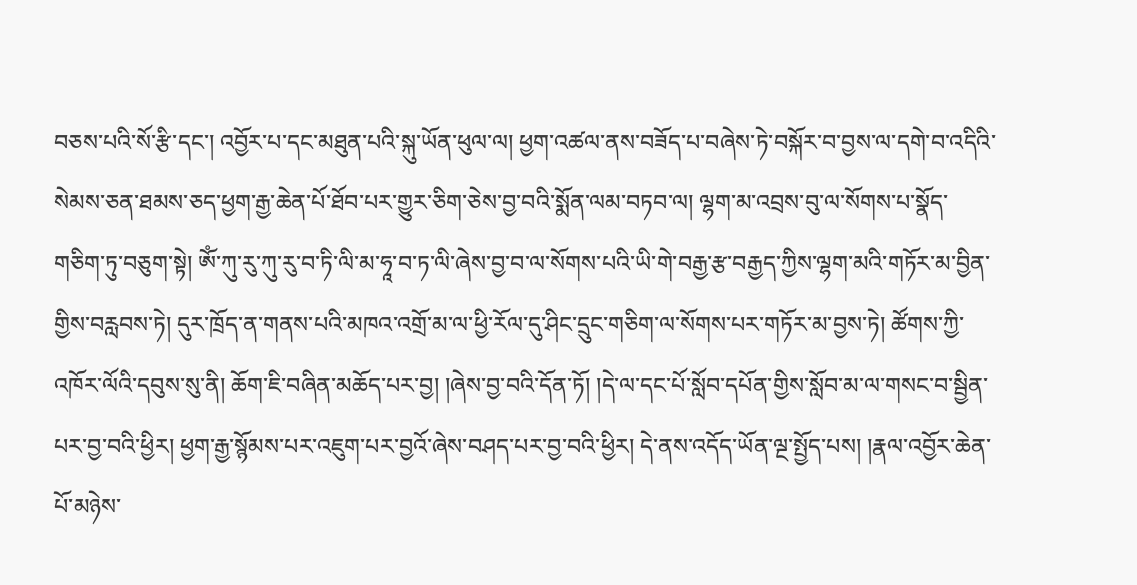བཅས་པའི་སོ་རྩི་དང་། འབྱོར་པ་དང་མཐུན་པའི་སྐུ་ཡོན་ཕུལ་ལ། ཕྱག་འཚལ་ནས་བཟོད་པ་བཞེས་ཏེ་བསྐོར་བ་བྱས་ལ་དགེ་བ་འདིའི་སེམས་ཅན་ཐམས་ཅད་ཕྱག་རྒྱ་ཆེན་པོ་ཐོབ་པར་གྱུར་ཅིག་ཅེས་བྱ་བའི་སྨོན་ལམ་བཏབ་ལ། ལྷག་མ་འབྲས་བུ་ལ་སོགས་པ་སྣོད་གཅིག་ཏུ་བཅུག་སྟེ། ཨོཾ་ཀུ་རུ་ཀུ་རུ་བ་ཏི་ལི་མ་ཧཱ་བ་ཏ་ལི་ཞེས་བྱ་བ་ལ་སོགས་པའི་ཡི་གེ་བརྒྱ་རྩ་བརྒྱད་ཀྱིས་ལྷག་མའི་གཏོར་མ་བྱིན་གྱིས་བརླབས་ཏེ། དུར་ཁྲོད་ན་གནས་པའི་མཁའ་འགྲོ་མ་ལ་ཕྱི་རོལ་དུ་ཤིང་དྲུང་གཅིག་ལ་སོགས་པར་གཏོར་མ་བྱས་ཏེ། ཚོགས་ཀྱི་འཁོར་ལོའི་དབུས་སུ་ནི། ཆོག་ཇི་བཞིན་མཆོད་པར་བྱ། །ཞེས་བྱ་བའི་དོན་ཏོ། །དེ་ལ་དང་པོ་སློབ་དཔོན་གྱིས་སློབ་མ་ལ་གསང་བ་སྦྱིན་པར་བྱ་བའི་ཕྱིར། ཕྱག་རྒྱ་སྙོམས་པར་འཇུག་པར་བྱའོ་ཞེས་བཤད་པར་བྱ་བའི་ཕྱིར། དེ་ནས་འདོད་ཡོན་ལྔ་སྤྱོད་པས། །རྣལ་འབྱོར་ཆེན་པོ་མཉེས་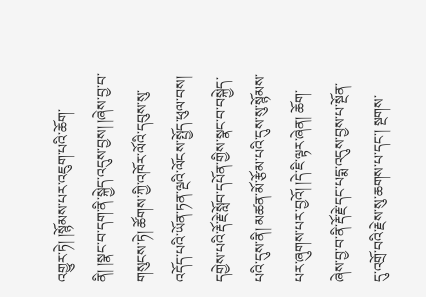འགྱུར་ཏེ། །སྙོམས་པར་འཇུག་པའི་ཆོག་ནི། །སྣང་བ་དག་ནི་སྐྱེད་འདུས་བྱས། །ཞེས་བྱ་བ་གསུངས་ཏེ། ཚོགས་ཀྱི་འཁོར་ལོའི་དབུས་སུ་འདོད་པའི་ཡོན་ཏན་ལྔའི་ལོངས་སྤྱོད་ཕུལ་བས། དགྱེས་པའི་རྡོ་རྗེ་སློབ་དཔོན་གྱིས་སྣང་བ་བསྐྱེད་པའི་དུས་ནི། མཚན་མོ་རྩོམ་པའི་དུས་སུ་སྙོམས་པར་ཞུགས་པར་བྱའོ། །དེ་ཇི་ལྟར་ཞེན། ཆོག་ཞེས་བྱ་བ་ནི་རྡོ་རྗེ་དང་པདྨ་འདུས་བྱས་པ་སྔོན་དུ་འགྲོ་བའི་རྗེས་སུ་ཆགས་པ་དང་། སྔགས་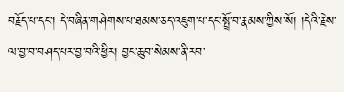བརྗོད་པ་དང་། དེ་བཞིན་གཤེགས་པ་ཐམས་ཅད་འཇུག་པ་དང་སྤྲོ་བ་རྣམས་ཀྱིས་སོ། །དེའི་རྗེས་ལ་བྱ་བ་བཤད་པར་བྱ་བའི་ཕྱིར། བྱང་ཆུབ་སེམས་ནི་རབ་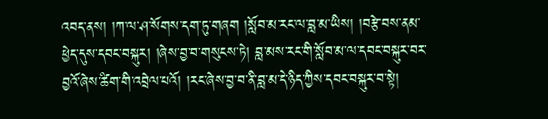འབད་ནས། །ཀ་ལ་ཤ་སོགས་དག་ཏུ་གཞག །སློབ་མ་རང་ལ་བླ་མ་ཡིས། །བརྩེ་བས་ནམ་ཕྱེད་དུས་དབང་བསྐུར། །ཞེས་བྱ་བ་གསུངས་ཏེ། བླ་མས་རང་གི་སློབ་མ་ལ་དབང་བསྐུར་བར་བྱའོ་ཞེས་ཚིག་གི་འབྲེལ་པའོ། །རང་ཞེས་བྱ་བ་ནི་བླ་མ་དེ་ཉིད་ཀྱིས་དབང་བསྐུར་བ་སྟེ།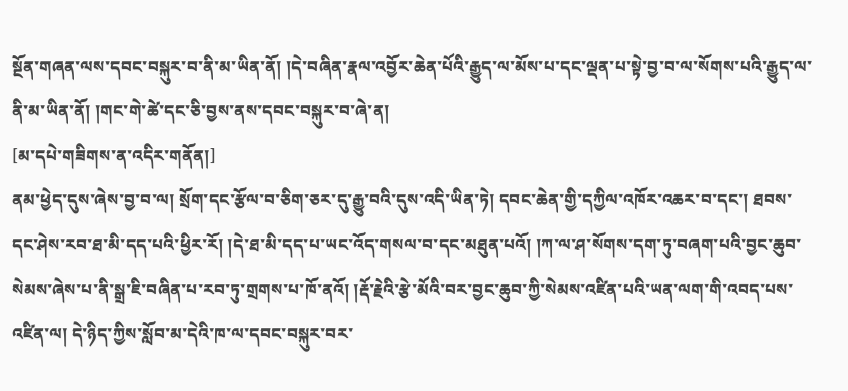སྔོན་གཞན་ལས་དབང་བསྐུར་བ་ནི་མ་ཡིན་ནོ། །དེ་བཞིན་རྣལ་འབྱོར་ཆེན་པོའི་རྒྱུད་ལ་མོས་པ་དང་ལྡན་པ་སྟེ་བྱ་བ་ལ་སོགས་པའི་རྒྱུད་ལ་ནི་མ་ཡིན་ནོ། །གང་གེ་ཚེ་དང་ཅི་བྱས་ནས་དབང་བསྐུར་བ་ཞེ་ན།
[མ་དཔེ་གཟིགས་ན་འདིར་གནོན།]
ནམ་ཕྱེད་དུས་ཞེས་བྱ་བ་ལ། སྲོག་དང་རྩོལ་བ་ཅིག་ཅར་དུ་རྒྱུ་བའི་དུས་འདི་ཡིན་ཏེ། དབང་ཆེན་གྱི་དཀྱིལ་འཁོར་འཆར་བ་དང་། ཐབས་དང་ཤེས་རབ་ཐ་མི་དད་པའི་ཕྱིར་རོ། །དེ་ཐ་མི་དད་པ་ཡང་འོད་གསལ་བ་དང་མཐུན་པའོ། །ཀ་ལ་ཤ་སོགས་དག་ཏུ་བཞག་པའི་བྱང་ཆུབ་སེམས་ཞེས་པ་ནི་སྒྲ་ཇི་བཞིན་པ་རབ་ཏུ་གྲགས་པ་ཁོ་ནའོ། །རྡོ་རྗེའི་རྩེ་མོའི་བར་བྱང་ཆུབ་ཀྱི་སེམས་འཛིན་པའི་ཡན་ལག་གི་འབད་པས་འཛིན་ལ། དེ་ཉིད་ཀྱིས་སློབ་མ་དེའི་ཁ་ལ་དབང་བསྐུར་བར་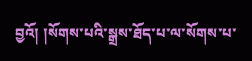བྱའོ། །སོགས་པའི་སྒྲས་ཐོད་པ་ལ་སོགས་པ་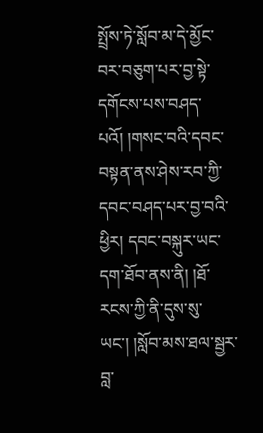སྤྲོས་ཏེ་སློབ་མ་དེ་མྱོང་བར་བཅུག་པར་བྱ་སྟེ་དགོངས་པས་བཤད་པའོ། །གསང་བའི་དབང་བསྟན་ནས་ཤེས་རབ་ཀྱི་དབང་བཤད་པར་བྱ་བའི་ཕྱིར། དབང་བསྐུར་ཡང་དག་ཐོབ་ནས་ནི། །ཐོ་རངས་ཀྱི་ནི་དུས་སུ་ཡང་། །སློབ་མས་ཐལ་སྦྱར་བླ་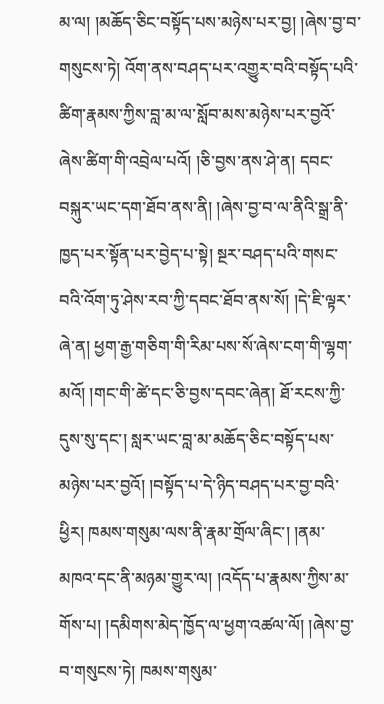མ་ལ། །མཆོད་ཅིང་བསྟོད་པས་མཉེས་པར་བྱ། །ཞེས་བྱ་བ་གསུངས་ཏེ། འོག་ནས་བཤད་པར་འགྱུར་བའི་བསྟོད་པའི་ཚིག་རྣམས་ཀྱིས་བླ་མ་ལ་སློབ་མས་མཉེས་པར་བྱའོ་ཞེས་ཚིག་གི་འབྲེལ་པའོ། །ཅི་བྱས་ནས་ཤེ་ན། དབང་བསྐུར་ཡང་དག་ཐོབ་ནས་ནི། །ཞེས་བྱ་བ་ལ་ནིའི་སྒྲ་ནི་ཁྱད་པར་སྟོན་པར་བྱེད་པ་སྟེ། སྔར་བཤད་པའི་གསང་བའི་འོག་ཏུ་ཤེས་རབ་ཀྱི་དབང་ཐོབ་ནས་སོ། །དེ་ཇི་ལྟར་ཞེ་ན། ཕྱག་རྒྱ་གཅིག་གི་རིམ་པས་སོ་ཞེས་ངག་གི་ལྷག་མའོ། །གང་གི་ཚེ་དང་ཅི་བྱས་དབང་ཞེན། ཐོ་རངས་ཀྱི་དུས་སུ་དང་། སླར་ཡང་བླ་མ་མཆོད་ཅིང་བསྟོད་པས་མཉེས་པར་བྱའོ། །བསྟོད་པ་དེ་ཉིད་བཤད་པར་བྱ་བའི་ཕྱིར། ཁམས་གསུམ་ལས་ནི་རྣམ་གྲོལ་ཞིང་། །ནམ་མཁའ་དང་ནི་མཉམ་གྱུར་ལ། །འདོད་པ་རྣམས་ཀྱིས་མ་གོས་པ། །དམིགས་མེད་ཁྱོད་ལ་ཕྱག་འཚལ་ལོ། །ཞེས་བྱ་བ་གསུངས་ཏེ། ཁམས་གསུམ་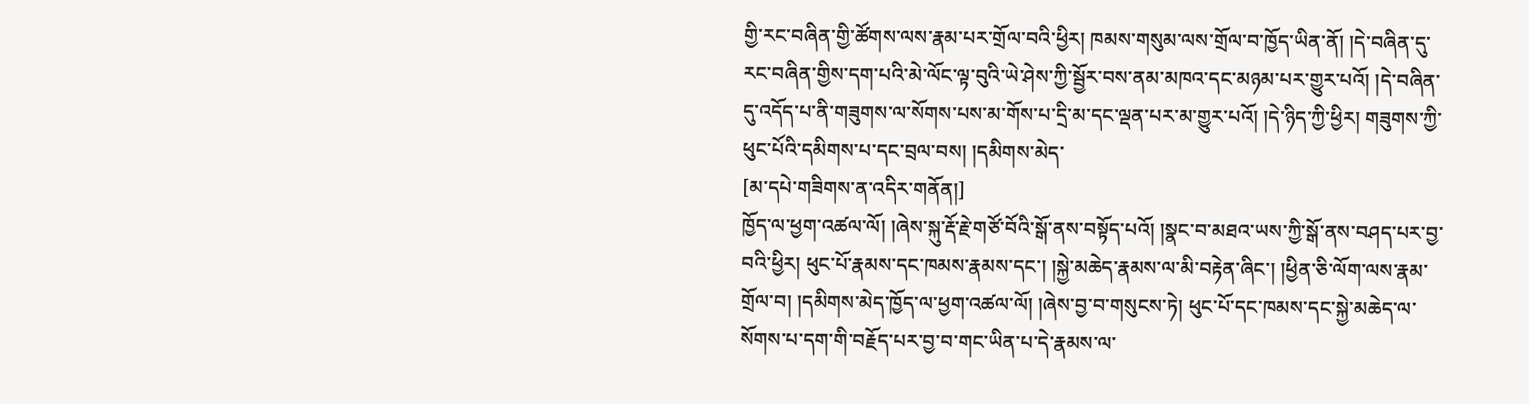གྱི་རང་བཞིན་གྱི་ཚོགས་ལས་རྣམ་པར་གྲོལ་བའི་ཕྱིར། ཁམས་གསུམ་ལས་གྲོལ་བ་ཁྱོད་ཡིན་ནོ། །དེ་བཞིན་དུ་རང་བཞིན་གྱིས་དག་པའི་མེ་ལོང་ལྟ་བུའི་ཡེ་ཤེས་ཀྱི་སྦྱོར་བས་ནམ་མཁའ་དང་མཉམ་པར་གྱུར་པའོ། །དེ་བཞིན་དུ་འདོད་པ་ནི་གཟུགས་ལ་སོགས་པས་མ་གོས་པ་དྲི་མ་དང་ལྡན་པར་མ་གྱུར་པའོ། །དེ་ཉིད་ཀྱི་ཕྱིར། གཟུགས་ཀྱི་ཕུང་པོའི་དམིགས་པ་དང་བྲལ་བས། །དམིགས་མེད་
[མ་དཔེ་གཟིགས་ན་འདིར་གནོན།]
ཁྱོད་ལ་ཕྱག་འཚལ་ལོ། །ཞེས་སྐུ་རྡོ་རྗེ་གཙོ་བོའི་སྒོ་ནས་བསྟོད་པའོ། །སྣང་བ་མཐའ་ཡས་ཀྱི་སྒོ་ནས་བཤད་པར་བྱ་བའི་ཕྱིར། ཕུང་པོ་རྣམས་དང་ཁམས་རྣམས་དང་། །སྐྱེ་མཆེད་རྣམས་ལ་མི་བརྟེན་ཞིང་། །ཕྱིན་ཅི་ལོག་ལས་རྣམ་གྲོལ་བ། །དམིགས་མེད་ཁྱོད་ལ་ཕྱག་འཚལ་ལོ། །ཞེས་བྱ་བ་གསུངས་ཏེ། ཕུང་པོ་དང་ཁམས་དང་སྐྱེ་མཆེད་ལ་སོགས་པ་དག་གི་བརྗོད་པར་བྱ་བ་གང་ཡིན་པ་དེ་རྣམས་ལ་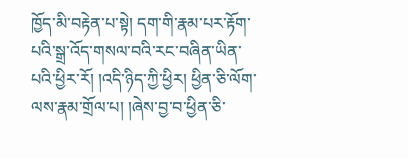ཁྱོད་མི་བརྟེན་པ་སྟེ། དག་གི་རྣམ་པར་རྟོག་པའི་སྒྲ་འོད་གསལ་བའི་རང་བཞིན་ཡིན་པའི་ཕྱིར་རོ། །འདི་ཉིད་ཀྱི་ཕྱིར། ཕྱིན་ཅི་ལོག་ལས་རྣམ་གྲོལ་པ། །ཞེས་བྱ་བ་ཕྱིན་ཅི་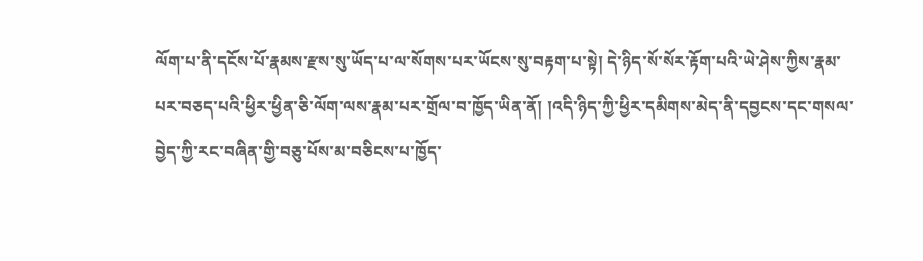ལོག་པ་ནི་དངོས་པོ་རྣམས་རྫས་སུ་ཡོད་པ་ལ་སོགས་པར་ཡོངས་སུ་བརྟག་པ་སྟེ། དེ་ཉིད་སོ་སོར་རྟོག་པའི་ཡེ་ཤེས་ཀྱིས་རྣམ་པར་བཅད་པའི་ཕྱིར་ཕྱིན་ཅི་ལོག་ལས་རྣམ་པར་གྲོལ་བ་ཁྱོད་ཡིན་ནོ། །འདི་ཉིད་ཀྱི་ཕྱིར་དམིགས་མེད་ནི་དབྱངས་དང་གསལ་བྱེད་ཀྱི་རང་བཞིན་གྱི་བཅུ་པོས་མ་བཅིངས་པ་ཁྱོད་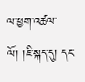ལ་ཕྱག་འཚལ་ལོ། །ཇི་སྐད་དུ། དང་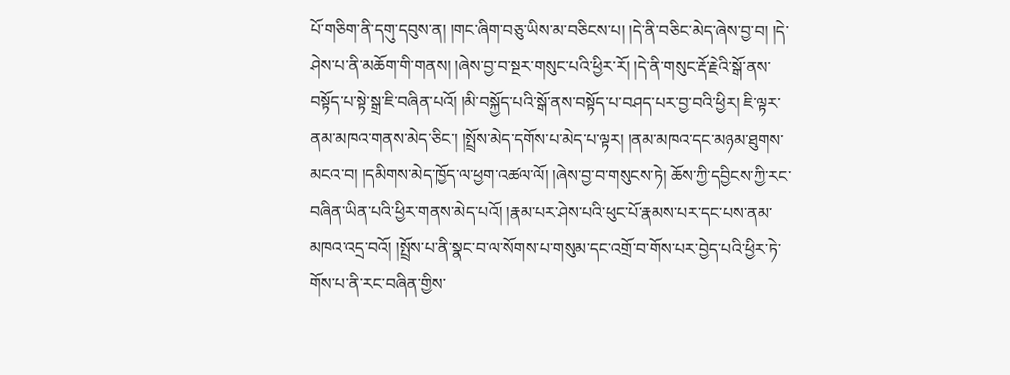པོ་གཅིག་ནི་དགུ་དབུས་ན། །གང་ཞིག་བཅུ་ཡིས་མ་བཅིངས་པ། །དེ་ནི་བཅིང་མེད་ཞེས་བྱ་བ། །དེ་ཤེས་པ་ནི་མཆོག་གི་གནས། །ཞེས་བྱ་བ་སྔར་གསུང་པའི་ཕྱིར་རོ། །དེ་ནི་གསུང་རྡོ་རྗེའི་སྒོ་ནས་བསྟོད་པ་སྟེ་སྒྲ་ཇི་བཞིན་པའོ། །མི་བསྐྱོད་པའི་སྒོ་ནས་བསྟོད་པ་བཤད་པར་བྱ་བའི་ཕྱིར། ཇི་ལྟར་ནམ་མཁའ་གནས་མེད་ཅིང་། །སྤྲོས་མེད་དགོས་པ་མེད་པ་ལྟར། །ནམ་མཁའ་དང་མཉམ་ཐུགས་མངའ་བ། །དམིགས་མེད་ཁྱོད་ལ་ཕྱག་འཚལ་ལོ། །ཞེས་བྱ་བ་གསུངས་ཏེ། ཆོས་ཀྱི་དབྱིངས་ཀྱི་རང་བཞིན་ཡིན་པའི་ཕྱིར་གནས་མེད་པའོ། །རྣམ་པར་ཤེས་པའི་ཕུང་པོ་རྣམས་པར་དང་པས་ནམ་མཁའ་འདྲ་བའོ། །སྤྲོས་པ་ནི་སྣང་བ་ལ་སོགས་པ་གསུམ་དང་འགྲོ་བ་གོས་པར་བྱེད་པའི་ཕྱིར་ཏེ་གོས་པ་ནི་རང་བཞིན་གྱིས་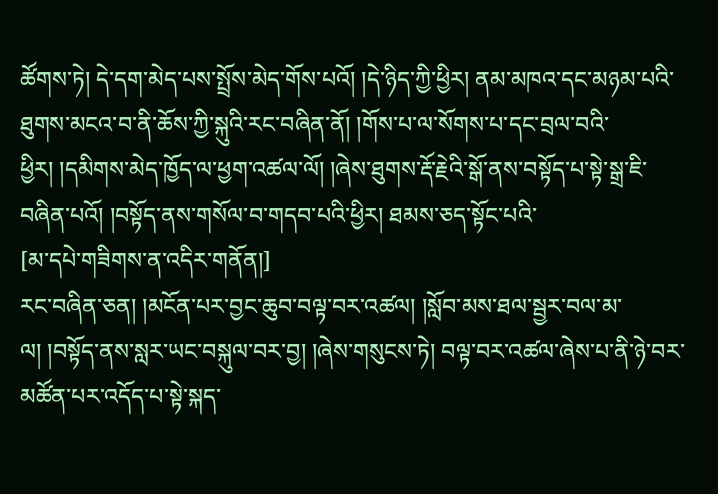ཚོགས་ཏེ། དེ་དག་མེད་པས་སྤྲོས་མེད་གོས་པའོ། །དེ་ཉིད་ཀྱི་ཕྱིར། ནམ་མཁའ་དང་མཉམ་པའི་ཐུགས་མངའ་བ་ནི་ཆོས་ཀྱི་སྐུའི་རང་བཞིན་ནོ། །གོས་པ་ལ་སོགས་པ་དང་བྲལ་བའི་ཕྱིར། །དམིགས་མེད་ཁྱོད་ལ་ཕྱག་འཚལ་ལོ། །ཞེས་ཐུགས་རྡོ་རྗེའི་སྒོ་ནས་བསྟོད་པ་སྟེ་སྒྲ་ཇི་བཞིན་པའོ། །བསྟོད་ནས་གསོལ་བ་གདབ་པའི་ཕྱིར། ཐམས་ཅད་སྟོང་པའི་
[མ་དཔེ་གཟིགས་ན་འདིར་གནོན།]
རང་བཞིན་ཅན། །མངོན་པར་བྱང་ཆུབ་བལྟ་བར་འཚལ། །སློབ་མས་ཐལ་སྦྱར་བལ་མ་ལ། །བསྟོད་ནས་སླར་ཡང་བསྐུལ་བར་བྱ། །ཞེས་གསུངས་ཏེ། བལྟ་བར་འཚལ་ཞེས་པ་ནི་ཉེ་བར་མཚོན་པར་འདོད་པ་སྟེ་སྐད་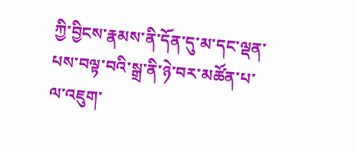ཀྱི་བྱིངས་རྣམས་ནི་དོན་དུ་མ་དང་ལྡན་པས་བལྟ་བའི་སྒྲ་ནི་ཉེ་བར་མཚོན་པ་ལ་འཇུག་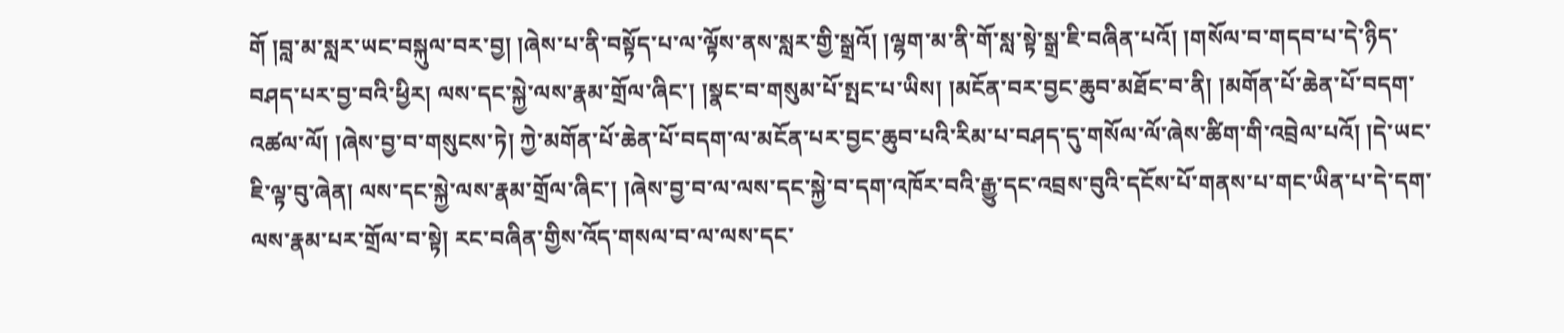གོ །བླ་མ་སླར་ཡང་བསྐུལ་བར་བྱ། །ཞེས་པ་ནི་བསྟོད་པ་ལ་ལྟོས་ནས་སླར་གྱི་སྒྲའོ། །ལྷག་མ་ནི་གོ་སླ་སྟེ་སྒྲ་ཇི་བཞིན་པའོ། །གསོལ་བ་གདབ་པ་དེ་ཉིད་བཤད་པར་བྱ་བའི་ཕྱིར། ལས་དང་སྐྱེ་ལས་རྣམ་གྲོལ་ཞིང་། །སྣང་བ་གསུམ་པོ་སྤང་པ་ཡིས། །མངོན་བར་བྱང་ཆུབ་མཐོང་བ་ནི། །མགོན་པོ་ཆེན་པོ་བདག་འཚལ་ལོ། །ཞེས་བྱ་བ་གསུངས་ཏེ། ཀྱེ་མགོན་པོ་ཆེན་པོ་བདག་ལ་མངོན་པར་བྱང་ཆུབ་པའི་རིམ་པ་བཤད་དུ་གསོལ་ལོ་ཞེས་ཚིག་གི་འབྲེལ་པའོ། །དེ་ཡང་ཇི་ལྟ་བུ་ཞེན། ལས་དང་སྐྱེ་ལས་རྣམ་གྲོལ་ཞིང་། །ཞེས་བྱ་བ་ལ་ལས་དང་སྐྱེ་བ་དག་འཁོར་བའི་རྒྱུ་དང་འབྲས་བུའི་དངོས་པོ་གནས་པ་གང་ཡིན་པ་དེ་དག་ལས་རྣམ་པར་གྲོལ་བ་སྟེ། རང་བཞིན་གྱིས་འོད་གསལ་བ་ལ་ལས་དང་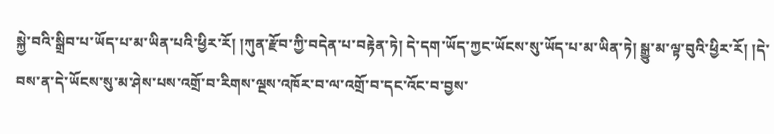སྐྱེ་བའི་སྒྲིབ་པ་ཡོད་པ་མ་ཡིན་པའི་ཕྱིར་རོ། །ཀུན་རྫོབ་ཀྱི་བདེན་པ་བརྟེན་ཏེ། དེ་དག་ཡོད་ཀྱང་ཡོངས་སུ་ཡོད་པ་མ་ཡིན་ཏེ། སྒྱུ་མ་ལྟ་བུའི་ཕྱིར་རོ། །དེ་བས་ན་དེ་ཡོངས་སུ་མ་ཤེས་པས་འགྲོ་བ་རིགས་ལྔས་འཁོར་བ་ལ་འགྲོ་བ་དང་འོང་བ་བྱས་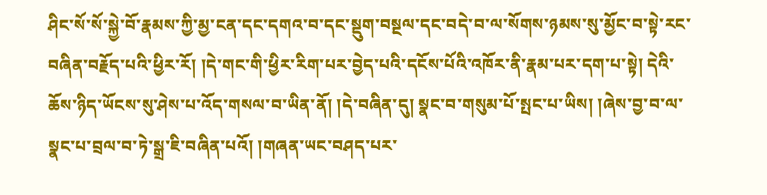ཤིང་སོ་སོ་སྐྱེ་བོ་རྣམས་ཀྱི་མྱ་ངན་དང་དགའ་བ་དང་སྡུག་བསྔལ་དང་བདེ་བ་ལ་སོགས་ཉམས་སུ་མྱོང་བ་སྟེ་རང་བཞིན་བརྗོད་པའི་ཕྱིར་རོ། །དེ་གང་གི་ཕྱིར་རིག་པར་བྱེད་པའི་དངོས་པོའི་འཁོར་ནི་རྣམ་པར་དག་པ་སྟེ། དེའི་ཆོས་ཉིད་ཡོངས་སུ་ཤེས་པ་འོད་གསལ་བ་ཡིན་ནོ། །དེ་བཞིན་དུ། སྣང་བ་གསུམ་པོ་སྤང་པ་ཡིས། །ཞེས་བྱ་བ་ལ་སྣང་པ་བྲལ་བ་ཏེ་སྒྲ་ཇི་བཞིན་པའོ། །གཞན་ཡང་བཤད་པར་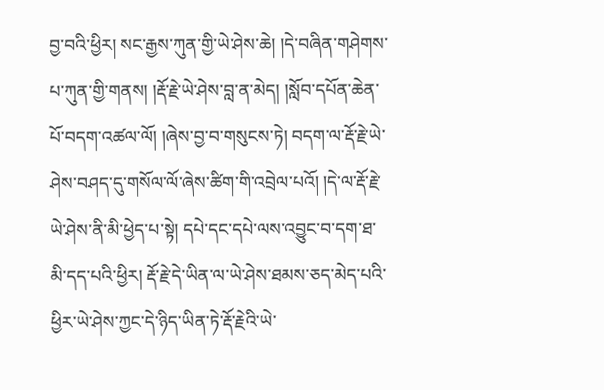བྱ་བའི་ཕྱིར། སང་རྒྱས་ཀུན་གྱི་ཡེ་ཤེས་ཆེ། །དེ་བཞིན་གཤེགས་པ་ཀུན་གྱི་གནས། །རྡོ་རྗེ་ཡེ་ཤེས་བླ་ན་མེད། །སློབ་དཔོན་ཆེན་པོ་བདག་འཚལ་ལོ། །ཞེས་བྱ་བ་གསུངས་ཏེ། བདག་ལ་རྡོ་རྗེ་ཡེ་ཤེས་བཤད་དུ་གསོལ་ལོ་ཞེས་ཚིག་གི་འབྲེལ་པའོ། །དེ་ལ་རྡོ་རྗེ་ཡེ་ཤེས་ནི་མི་ཕྱེད་པ་སྟེ། དཔེ་དང་དཔེ་ལས་འབྱུང་བ་དག་ཐ་མི་དད་པའི་ཕྱིར། རྡོ་རྗེ་དེ་ཡིན་ལ་ཡེ་ཤེས་ཐམས་ཅད་མེད་པའི་ཕྱིར་ཡེ་ཤེས་ཀྱང་དེ་ཉིད་ཡིན་ཏེ་རྡོ་རྗེའི་ཡེ་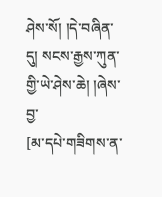ཤེས་སོ། །དེ་བཞིན་དུ། སངས་རྒྱས་ཀུན་གྱི་ཡེ་ཤེས་ཆེ། །ཞེས་བྱ་
[མ་དཔེ་གཟིགས་ན་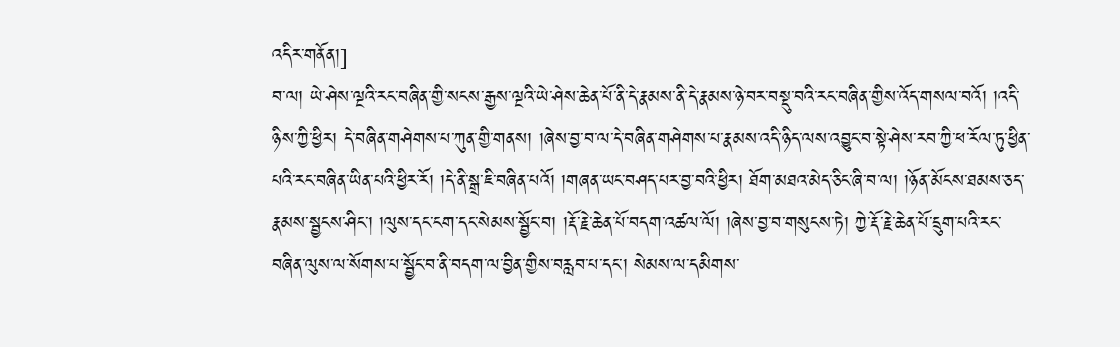འདིར་གནོན།]
བ་ལ། ཡེ་ཤེས་ལྔའི་རང་བཞིན་གྱི་སངས་རྒྱས་ལྔའི་ཡེ་ཤེས་ཆེན་པོ་ནི་དེ་རྣམས་ནི་དེ་རྣམས་ཉེ་བར་བསྡུ་བའི་རང་བཞིན་གྱིས་འོད་གསལ་བའོ། །འདི་ཉིས་ཀྱི་ཕྱིར། དེ་བཞིན་གཤེགས་པ་ཀུན་གྱི་གནས། །ཞེས་བྱ་བ་ལ་དེ་བཞིན་གཤེགས་པ་རྣམས་འདི་ཉིད་ལས་འབྱུང་བ་སྟེ་ཤེས་རབ་ཀྱི་ཕ་རོལ་ཏུ་ཕྱིན་པའི་རང་བཞིན་ཡིན་པའི་ཕྱིར་རོ། །དེ་ནི་སྒྲ་ཇི་བཞིན་པའོ། །གཞན་ཡང་བཤད་པར་བྱ་བའི་ཕྱིར། ཐོག་མཐའ་མེད་ཅིང་ཞི་བ་ལ། །ཉོན་མོངས་ཐམས་ཅད་རྣམས་སྦྱངས་ཤིང་། །ལུས་དང་ངག་དང་སེམས་སྦྱོང་བ། །རྡོ་རྗེ་ཆེན་པོ་བདག་འཚལ་ལོ། །ཞེས་བྱ་བ་གསུངས་ཏེ། ཀྱེ་རྡོ་རྗེ་ཆེན་པོ་དྲུག་པའི་རང་བཞིན་ལུས་ལ་སོགས་པ་སྦྱོང་བ་ནི་བདག་ལ་བྱིན་གྱིས་བརླབ་པ་དང་། སེམས་ལ་དམིགས་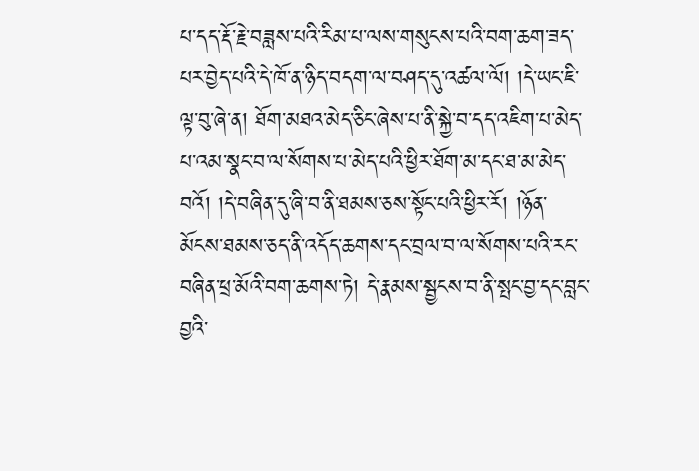པ་དད་རྡོ་རྗེ་བཟླས་པའི་རིམ་པ་ལས་གསུངས་པའི་བག་ཆག་ཟད་པར་བྱེད་པའི་དེ་ཁོ་ན་ཉིད་བདག་ལ་བཤད་དུ་འཚལ་ལོ། །དེ་ཡང་ཇི་ལྟ་བུ་ཞེ་ན། ཐོག་མཐའ་མེད་ཅིང་ཞེས་པ་ནི་སྐྱེ་བ་དད་འཇིག་པ་མེད་པ་འམ་སྣང་བ་ལ་སོགས་པ་མེད་པའི་ཕྱིར་ཐོག་མ་དང་ཐ་མ་མེད་བའོ། །དེ་བཞིན་དུ་ཞི་བ་ནི་ཐམས་ཅས་སྟོང་པའི་ཕྱིར་རོ། །ཉོན་མོངས་ཐམས་ཅད་ནི་འདོད་ཆགས་དང་བྲལ་བ་ལ་སོགས་པའི་རང་བཞིན་ཕྲ་མོའི་བག་ཆགས་ཏེ། དེ་རྣམས་སྦྱངས་བ་ནི་སྤང་བྱ་དང་བླང་བྱའི་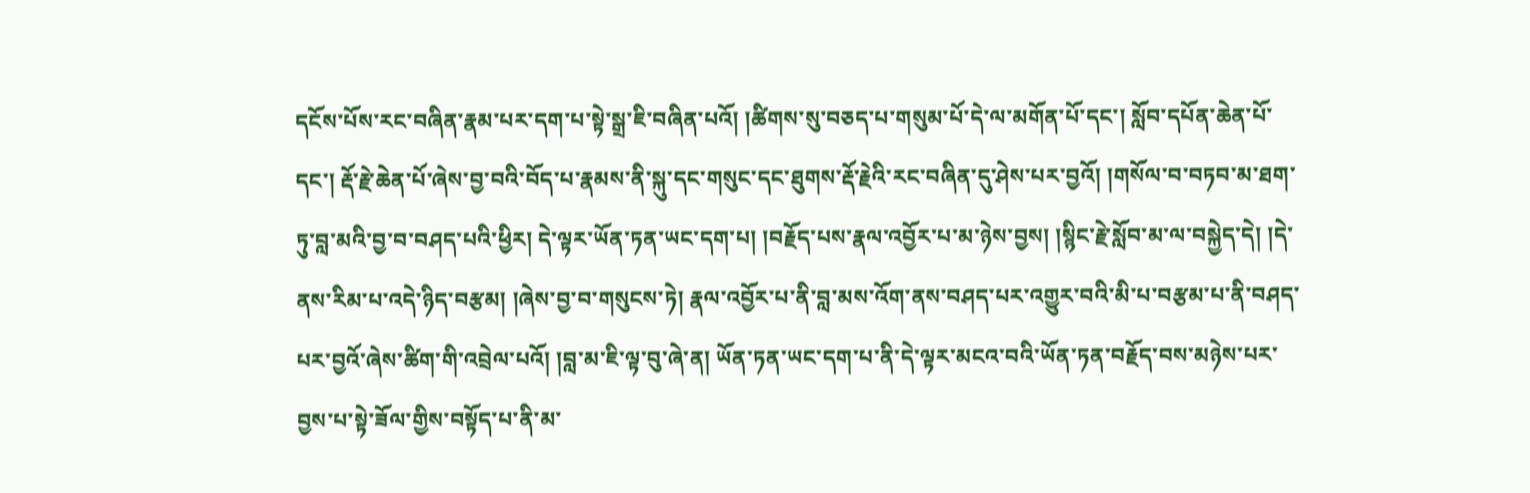དངོས་པོས་རང་བཞིན་རྣམ་པར་དག་པ་སྟེ་སྒྲ་ཇི་བཞིན་པའོ། །ཚིགས་སུ་བཅད་པ་གསུམ་པོ་དེ་ལ་མགོན་པོ་དང་། སློབ་དཔོན་ཆེན་པོ་དང་། རྡོ་རྗེ་ཆེན་པོ་ཞེས་བྱ་བའི་བོད་པ་རྣམས་ནི་སྐུ་དང་གསུང་དང་ཐུགས་རྡོ་རྗེའི་རང་བཞིན་དུ་ཤེས་པར་བྱའོ། །གསོལ་བ་བཏབ་མ་ཐག་ཏུ་བླ་མའི་བྱ་བ་བཤད་པའི་ཕྱིར། དེ་ལྟར་ཡོན་ཏན་ཡང་དག་པ། །བརྗོད་པས་རྣལ་འབྱོར་པ་མ་ཉེས་བྱས། །སྙིང་རྗེ་སློབ་མ་ལ་བསྐྱེད་དེ། །དེ་ནས་རིམ་པ་འདེ་ཉིད་བརྩམ། །ཞེས་བྱ་བ་གསུངས་ཏེ། རྣལ་འབྱོར་པ་ནི་བླ་མས་འོག་ནས་བཤད་པར་འགྱུར་བའི་མི་པ་བརྩམ་པ་ནི་བཤད་པར་བྱའོ་ཞེས་ཚིག་གི་འབྲེལ་པའོ། །བླ་མ་ཇི་ལྟ་བུ་ཞེ་ན། ཡོན་ཏན་ཡང་དག་པ་ནི་དེ་ལྟར་མངའ་བའི་ཡོན་ཏན་བརྗོད་བས་མཉེས་པར་བྱས་པ་སྟེ་ཟོལ་གྱིས་བསྟོད་པ་ནི་མ་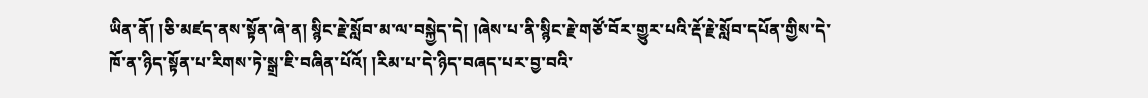ཡིན་ནོ། །ཅི་མཛད་ནས་སྟོན་ཞེ་ན། སྙིང་རྗེ་སློབ་མ་ལ་བསྐྱེད་དེ། །ཞེས་པ་ནི་སྙིང་རྗེ་གཙོ་བོར་གྱུར་པའི་རྡོ་རྗེ་སློབ་དཔོན་གྱིས་དེ་ཁོ་ན་ཉིད་སྟོན་པ་རིགས་ཏེ་སྒྲ་ཇི་བཞིན་པོའོ། །རིམ་པ་དེ་ཉིད་བཞད་པར་བྱ་བའི་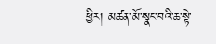ཕྱིར། མཚན་མོ་སྣང་བའི་ཆ་སྟེ་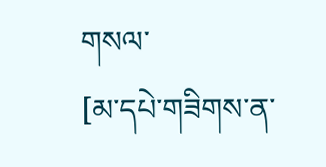གསལ་
[མ་དཔེ་གཟིགས་ན་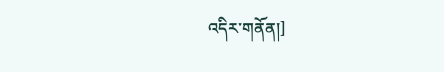འདིར་གནོན།]